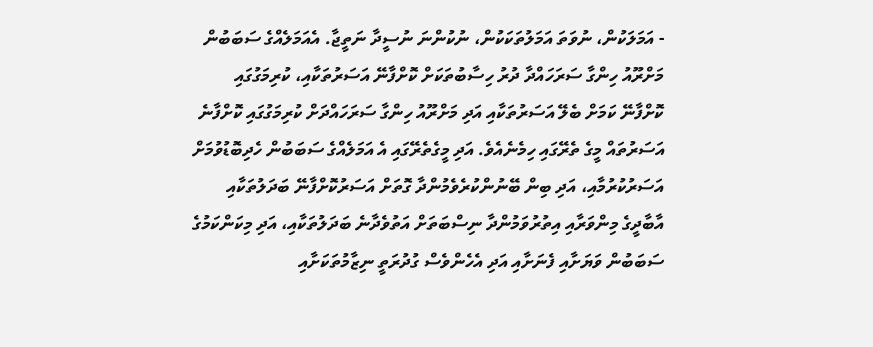- އަމަލަކުން، ނުވަތަ އަމަލުތަކަކުން، ނުކުންނަ ނުސީދާ ނަތީޖާ. އެއަމަލެއްގެ ސަބަބުން މަށްރޫއު ހިންގާ ސަރަހައްދާ ދުރު ހިސާބުތަކަށް ކޮށްފާނޭ އަސަރުތަކާއި، ކުރިމަގުގައި ކޮށްފާނޭ ކަމަށް ބެލޭ އަސަރުތަކާއި އަދި މަށްރޫއު ހިންގާ ސަރަހައްދަށް ކުރިމަގުގައި ކޮށްފާނެ އަސަރުތައް މީގެ ތެރޭގައި ހިމެނެއެވެ. އަދި މީގެތެރޭގައި އެ އަމަލެއްގެ ސަބަބުން ހެދިބޮޑުވުމަށް އަސަރުކުރުމާއި، އަދި ބިން ބޭނުންކުރެވެމުންދާ ގޮތަށް އަސަރުކޮށްފާނޭ ބަދަލުތަކާއި އާބާދީގެ މިންވަރާއި އިތުރުވަމުންދާ ނިސްބަތަށް އަތުވެދާނެ ބަދަލުތަކާއި، އަދި މިކަންކަމުގެ ސަބަބުން ވަޔަށާއި ފެނަށާއި އަދި އެހެންވެސް ގުދުރަތީ ނިޒާމުތަކަށާއި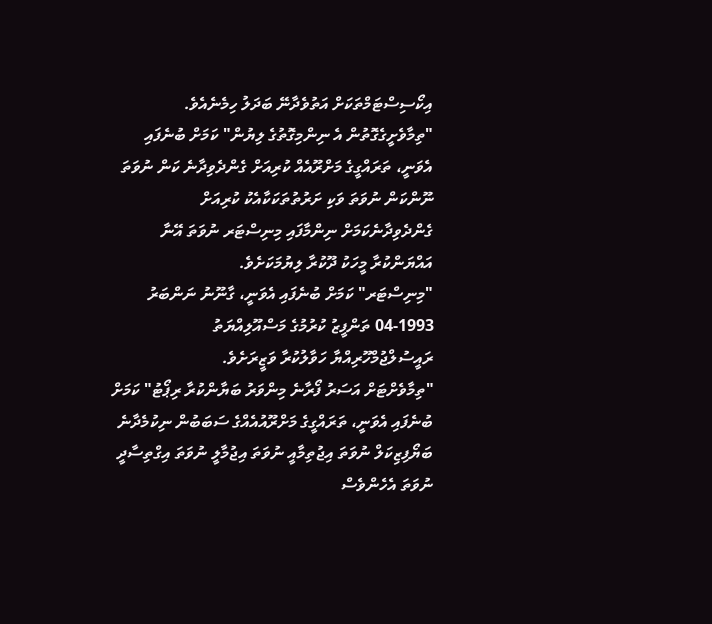އިކޯސިސްޓަމްތަކަށް އަތުވެދާނޭ ބަދަލު ހިމެނެއެވެ.
"ތިމާވެށީގެގޮތުން އެ ނިންމިގޮތުގެ ލިޔުން" ކަމަށް ބުނެފައި އެވަނީ، ތަރައްގީގެ މަށްރޫއެއް ކުރިއަށް ގެންދެވިދާނެ ކަން ނުވަތަ ނޫންކަން ނުވަތަ ވަކި ށަރުތުތަކަކާއެކު ކުރިއަށް ގެންދެވިދާނެކަމަށް ނިންމާފައި މިނިސްޓަރ ނުވަތަ އޭނާ އައްޔަންކުރާ މީހަކު ދޫކުރާ ލިޔުމަކަށެވެ.
"މިނިސްޓަރ" ކަމަށް ބުނެފައި އެވަނީ، ގާނޫނު ނަންބަރު 1993-04 ތަންފީޒު ކުރުމުގެ މަސްއޫލިއްޔަތު ރައީސުލްޖުމްހޫރިއްޔާ ހަވާލުކުރާ ވަޒީރަށެވެ.
"ތިމާވެށްޓަށް އަސަރު ފޯރާނެ މިންވަރު ބަޔާންކުރާ ރިޕޯޓު" ކަމަށް ބުނެފައި އެވަނީ، ތަރައްގީގެ މަށްރޫއުއެއްގެ ސަބަބުން ނިކުމެދާނެ ބަޔޯފިޒިކަލް ނުވަތަ އިޖުތިމާއީ ނުވަތަ އިޖުމާލީ ނުވަތަ އިގްތިސާދީ ނުވަތަ އެހެންވެސް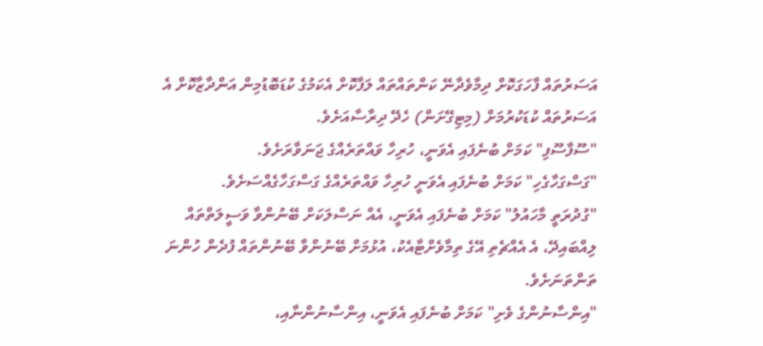އަސަރުތައް ފާހަގަކޮށް ދިމާވެދާނޭ ކަންތައްތައް ލަފާކޮށް އެކަމުގެ ކުޑަބޮޑުމިން އަންދާޒާކޮށް އެ އަސަރުތައް ކުޑަކުރުމަށް (މިޓިގޭށަން) ހެދޭ ދިރާސާއަށެވެ.
"ސޫފާސޫފި" ކަމަށް ބުނެފައި އެވަނީ، ހުރިހާ ވައްތަރެއްގެ ޖަނަވާރަށެވެ.
"ގަސްގަހާގެހި" ކަމަށް ބުނެފައި އެވަނީ ހުރިހާ ވައްތަރެއްގެ ގަސްގަހާގެއްސަށެވެ.
"ގުދުރަތީ މާހައުލު" ކަމަށް ބުނެފައި އެވަނީ، އެއް ނަސްލަކަށް ބޭނުންވާ ވަސީލަތްތައް ލިއްބައިދޭ، އެ އެއްޗެތި އޭގެ ތިމާވެށްޓާއެކު، އުޅުމަށް ބޭނުންވާ ބޭނުންތައް ފުދެން ހުންނަ ތަންތަނަށެވެ.
"އިންސާނުންގެ ވެށި" ކަމަށް ބުނެފައި އެވަނީ، އިންސާނުންނާއި،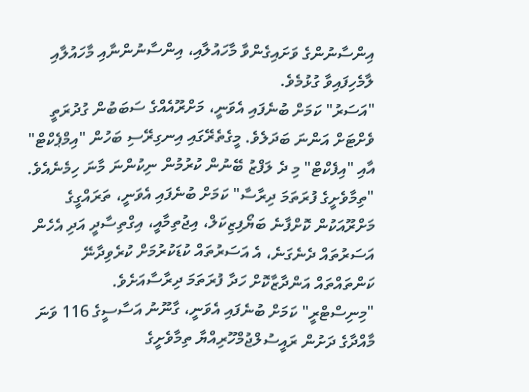އިންސާނުންގެ ވަށައިގެންވާ މާހައުލާއި، އިންސާނުންނާއި މާހައުލާއި ލާމެހިފައިވާ ގުޅުމެވެ.
"އަސަރު" ކަމަށް ބުނެފައި އެވަނީ، މަށްރޫއެއްގެ ސަބަބުން ގުދުރަތީ ވެށްޓަށް އަންނަ ބަދަލެވެ. މީގެތެރޭގައި އިނގިރޭސި ބަހުން "އިމްޕެކްޓް" އާއި "އިފެކްޓް" މި ދެ ލަފްޒު ބޭނުން ކުރުމުން ނިކުންނަ މާނަ ހިމެނެއެވެ.
"ތިމާވެށީގެ ފުރަތަމަ ދިރާސާ" ކަމަށް ބުނެފައި އެވަނީ، ތަރައްގީގެ މަށްރޫއަކުން ކޮށްފާނެ ބަޔޯފިޒިކަލް، އިޖުތިމާއީ، އިގްތިސާދީ އަދި އެހެން އަސަރުތައް ދެނެގަނެ، އެ އަސަރުތައް ކުޑަކުރުމަށް ކުރެވިދާނޭ ކަންތައްތައް އަންދާޒާކޮށް ހަދާ ފުރަތަމަ ދިރާސާއަށެވެ.
"މިނިސްޓްރީ" ކަމަށް ބުނެފައި އެވަނީ، ގާނޫނު އަސާސީގެ 116 ވަނަ މާއްދާގެ ދަށުން ރައީސުލްޖުމްހޫރިއްޔާ ތިމާވެށީގެ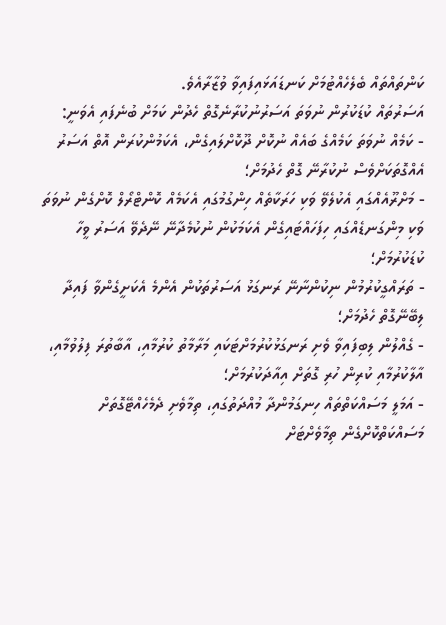ކަންތައްތައް ބެލެހެއްޓުމަށް ކަނޑައަޅައިފައިވާ ވުޒާރާއެވެ.
އަސަރުތައް ކުޑަކުރުން ނުވަތަ އަސަރުނުކުރާނެގޮތް ހެދުން ކަމަށް ބުނެފައި އެވަނީ:
- ކަމެއް ނުވަތަ ކަމެއްގެ ބައެއް ނުކޮށް ދޫކޮށްލައިގެން، އެކަމުންކުރަން އޮތް އަސަރު އެއްގޮތަކަށްވެސް ނުކުރާނޭ ގޮތް ހެދުމަށް؛
- މަށްރޫއެއްގައި އެކުލެވޭ ވަކި ހަރަކާތެއް ހިންގުމުގައި އެކަމެއް ކޮންޓްރޯލް ކޮށްގެން ނުވަތަ ވަކި މިންގަނޑެއްގައި ހިފަހައްޓައިގެން އެކަމަކުން ނުކުމެދާނޭ ނޭދެވޭ އަސަރު ވީހާ ކުޑަކުރުމަށް؛
- ތަރައްގީކުރުމުން ނިކުންނާނޭ ރަނގަޅު އަސަރުތަކުން އެންމެ އެކަށީގެންވާ ފައިދާ ލިބޭނޭގޮތް ހެދުމަށް؛
- ގެއްލުން ލިބިފައިވާ ވެށި ރަނގަޅުކުރުމަށްޓަކައި މަރާމާތު ކުރުމާއި، އާބާތުރަ ފިލުވުމާއި، އާލާކުރުމާއި ކުރިން ހުރި ގޮތަށް އިއާދަކުރުމަށް؛
- އަމަލީ މަސައްކަތްތައް ހިނގަމުންދާ މުއްދަތުގައި، ތިމާވެށި ދެމެހެއްޓޭގޮތަށް މަސައްކަތްކޮށްގެން ތިމާވެށްޓަށް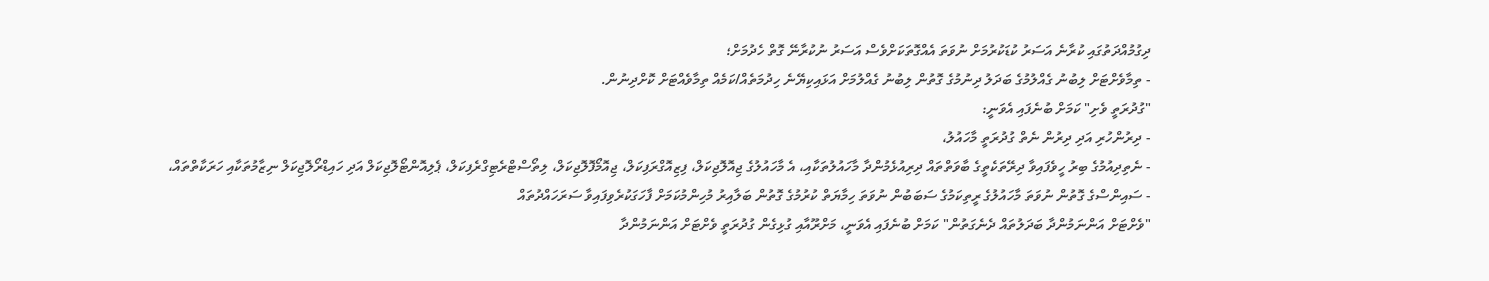ދިގުމުއްދަތުގައި ކުރާނެ އަސަރު ކުޑަކުރުމަށް ނުވަތަ އެއްގޮތަކަށްވެސް އަސަރު ނުކުރާނޭ ގޮތް ހެދުމަށް؛
- ތިމާވެށްޓަށް ލިބުނު ގެއްލުމުގެ ބަދަލު ދިނުމުގެ ގޮތުން ލިބުނު ގެއްލުމަށް އަޅައިކިޔޭނެ ހިދުމަތެއް/ކަމެއް ތިމާވެއްޓަށް ކޮށްދިނުން.
"ގުދުރަތީ ވެށި" ކަމަށް ބުނެފައި އެވަނީ:
- ދިރުންހުރި އަދި ދިރުން ނެތް ގުދުރަތީ މާހައުލު،
- ނެތިދިއުމުގެ ބިރު ހީވެފައިވާ ދިރޭތަކެތީގެ ބާވަތްތައް ދިރިއުޅެމުންދާ މާހައުލުތަކާއި، އެ މާހައުލުގެ ޖިއޮލޮޖިކަލް، ފިޒިއޮގްރަފިކަލް، ޖިއޮމޯފޮލޮޖިކަލް، ލިތޯސްޓްރެޓިގްރެފިކަލް، ޕެލިއޮންޓޯލޮޖިކަލް އަދި ހައިޑްރޯލޮޖިކަލް ނިޒާމުތަކާއި ހަރަކާތްތައް،
- ސައިންސްގެ ގޮތުން ނުވަތަ މާހައުލުގެ ރީތިކަމުގެ ސަބަބުން ނުވަތަ ހިމާޔަތް ކުރުމުގެ ގޮތުން ބަލާއިރު މުހިންމުކަމަށް ފާހަގަކުރެވިފައިވާ ސަރަހައްދުތައް
"ވެށްޓަށް އަންނަމުންދާ ބަދަލުތައް ދެނެގަތުން" ކަމަށް ބުނެފައި އެވަނީ، މަށްރޫއާއި ގުޅިގެން ގުދުރަތީ ވެށްޓަށް އަންނަމުންދާ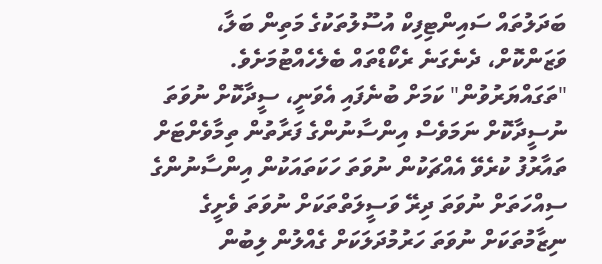ބަދަލުތައް ސައިންޓިފިކް އުސޫލުތަކުގެ މަތިން ބަލާ، ވަޒަންކޮށް، ދެނެގަނެ ރެކޯޑްތައް ބެލެހެއްޓުމަށެވެ.
"ތަގައްޔަރުވުން" ކަމަށް ބުނެފައި އެވަނީ، ސީދާކޮށް ނުވަތަ ނުސީދާކޮށް ނަމަވެސް އިންސާނުންގެ ފަރާތުން ތިމާވެށްޓަށް ތައާރުފު ކުރެވޭ އެއްޗަކުން ނުވަތަ ހަކަތައަކުން އިންސާނުންގެ ސިއްހަތަށް ނުވަތަ ދިރޭ ވަސީލަތްތަކަށް ނުވަތަ ވެށީގެ ނިޒާމުތަކަށް ނުވަތަ ހަރުމުދަލަކަށް ގެއްލުން ލިބުން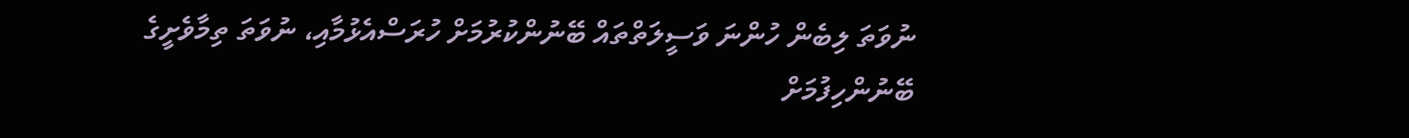ނުވަތަ ލިބެން ހުންނަ ވަސީލަތްތައް ބޭނުންކުރުމަށް ހުރަސްއެޅުމާއި، ނުވަތަ ތިމާވެށީގެ ބޭނުންހިފުމަށް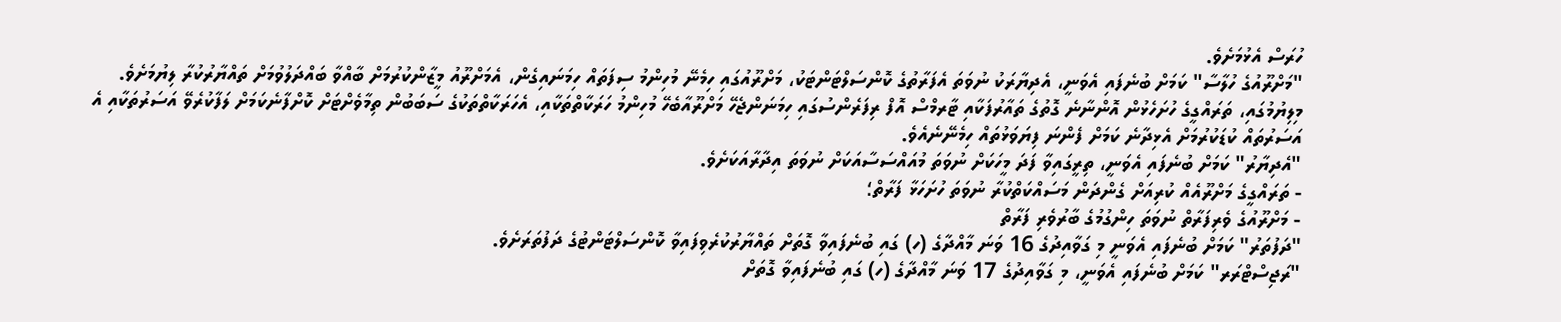ހުރަސް އެޅުމަށެވެ.
"މަށްރޫއުގެ ހުލާސާ" ކަމަށް ބުނެފައި އެވަނީ، އެދިޔާރަކު ނުވަތަ އެފަރާތުގެ ކޮންސަލްޓަންޓަކު، މަށްރޫއުގައި ހިމެނޭ މުހިންމު ސިފަތައް ހިމަނައިގެން، އެމަށްރޫއު މީޒާންކުރުމަށް ބާއްވާ ބައްދަލުވުމަށް ތައްޔާރުކުރާ ލިޔުމަށެވެ. މިލިޔުމުގައި، ތަރައްގީގެ ހުށަހެޅުން އޮންނާނެ ގޮތުގެ ތައާރުފަކާއި ޓާރމްސް އޮފް ރިފަރެންސުގައި ހިމަނަންޖެހޭ މަށްރޫއާބެހޭ މުހިންމު ހަރަކާތްތަކާއި، އެހަރަކާތްތަކުގެ ސަބަބުން ތިމާވެށްޓަށް ކޮށްފާނެކަމަށް ލަފާކުރެވޭ އަސަރުތަކާއި އެ އަސަރުތައް ކުޑަކުރުމަށް އެޅިދާނެ ކަމަށް ފެންނަ ފިޔަވަޅުތައް ހިމެނޭނެއެވެ.
"އެދިޔާރު" ކަމަށް ބުނެފައި އެވަނީ، ތިރީގައިވާ ފަދަ މީހަކަށް ނުވަތަ މުއައްސަސާއަކަށް ނުވަތަ އިދާރާއަކަށެވެ.
- ތަރައްގީގެ މަށްރޫއެއް ކުރިއަށް ގެންދަން މަސައްކަތްކުރާ ނުވަތަ ހުށަހަޅާ ފަރާތް؛
- މަށްރޫއުގެ ވެރިފަރާތް ނުވަތަ ހިންގުމުގެ ބާރުވެރި ފަރާތް
"ދަފުތަރު" ކަމަށް ބުނެފައި އެވަނީ މި ގަވާއިދުގެ 16 ވަނަ މާއްދާގެ (ހ) ގައި ބުނެފައިވާ ގޮތަށް ތައްޔާރުކުރެވިފައިވާ ކޮންސަލްޓަންޓުގެ ދަފުތަރަށެވެ.
"ރަޖިސްޓްރަރ" ކަމަށް ބުނެފައި އެވަނީ، މި ގަވާއިދުގެ 17 ވަނަ މާއްދާގެ (ހ) ގައި ބުނެފައިވާ ގޮތަށް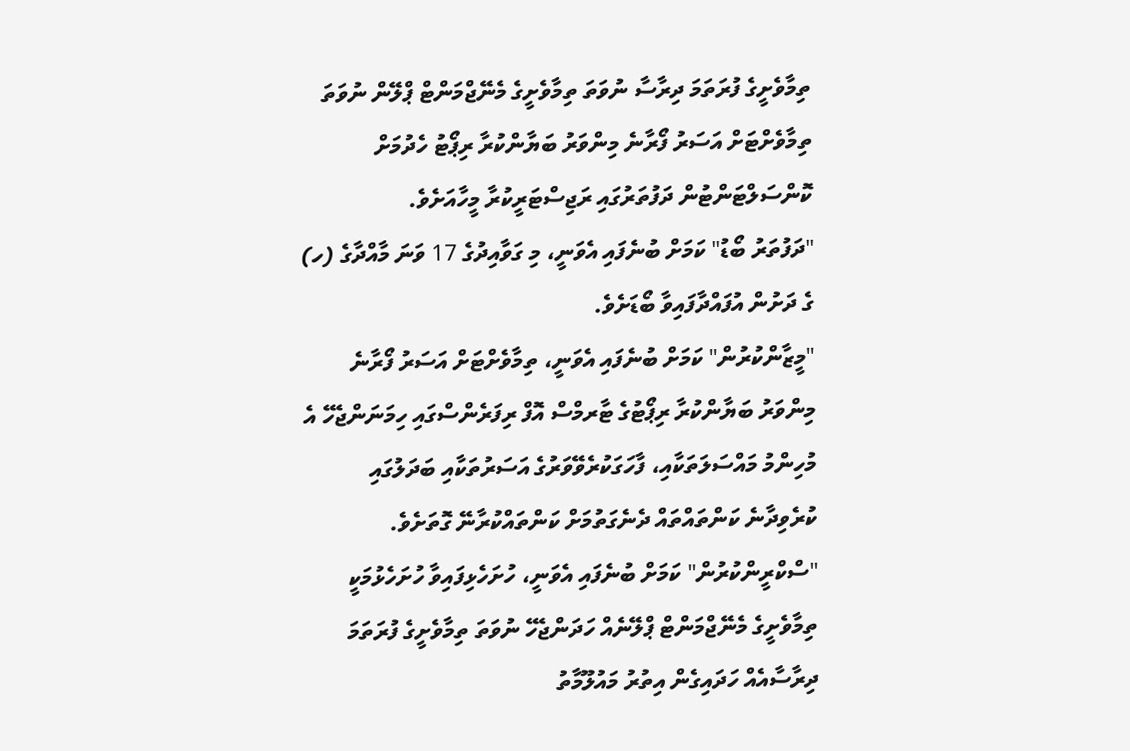ތިމާވެށީގެ ފުރަތަމަ ދިރާސާ ނުވަތަ ތިމާވެށީގެ މެނޭޖްމަންޓް ޕްލޭން ނުވަތަ ތިމާވެށްޓަށް އަސަރު ފޯރާނެ މިންވަރު ބަޔާންކުރާ ރިޕޯޓު ހެދުމަށް ކޮންސަލްޓަންޓުން ދަފުތަރުގައި ރަޖިސްޓަރީކުރާ މީހާއަށެވެ.
"ދަފުތަރު ބޯޑު" ކަމަށް ބުނެފައި އެވަނީ، މި ގަވާއިދުގެ 17 ވަނަ މާއްދާގެ (ހ) ގެ ދަށުން އުފައްދާފައިވާ ބޯޑަށެވެ.
"މީޒާންކުރުން" ކަމަށް ބުނެފައި އެވަނީ، ތިމާވެށްޓަށް އަސަރު ފޯރާނެ މިންވަރު ބަޔާންކުރާ ރިޕޯޓުގެ ޓާރމްސް އޮފް ރިފަރެންސްގައި ހިމަނަންޖެހޭ އެ މުހިންމު މައްސަލަތަކާއި، ފާހަގަކުރެވޭވަރުގެ އަސަރުތަކާއި ބަދަލުގައި ކުރެވިދާނެ ކަންތައްތައް ދެނެގަތުމަށް ކަންތައްކުރާނޭ ގޮތަށެވެ.
"ސްކްރީންކުރުން" ކަމަށް ބުނެފައި އެވަނީ، ހުށަހެޅިފައިވާ ހުށަހެޅުމަކީ ތިމާވެށީގެ މެނޭޖްމަންޓް ޕްލޭނެއް ހަދަންޖެހޭ ނުވަތަ ތިމާވެށީގެ ފުރަތަމަ ދިރާސާއެއް ހަދައިގެން އިތުރު މައުލޫމާތު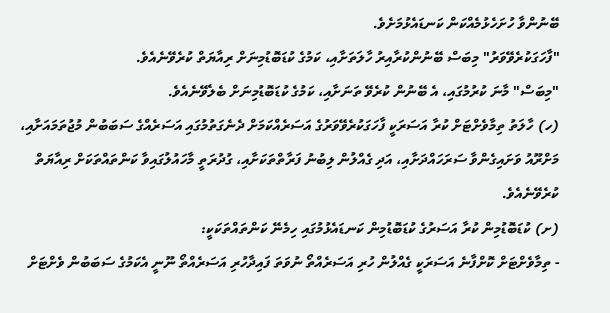ބޭނުންވާ ހުށަހެޅުމެއްކަން ކަނޑައެޅުމަށެވެ.
"ފާހަގަކުރެވޭވަރު" މިބަސް ބޭނުންކުރާއިރު ހާލަތަށާއި، ކަމުގެ ކުޑަބޮޑުމިނަށް ރިއާޔަތް ކުރެވޭނެއެވެ.
"މިބަސް" މާނަ ކުރުމުގައި، އެ ބޭނުން ކުރެވޭ ތަނަށާއި، ކަމުގެ ކުޑަބޮޑުމިނަށް ބެލެވޭނެއެވެ.
(ހ) ހާލަތު ތިމާވެށްޓަށް ކުރާ އަސަރަކީ ފާހަގަކުރެވޭވަރުގެ އަސަރެއްކަމަށް ދެނެގަތުމުގައި އަސަރެއްގެ ސަބަބުން މުޖުތަމައަށާއި، މަށްރޫއު ވަށައިގެންވާ ސަރަހައްދަށާއި، އަދި ގެއްލުން ލިބުނު ފަރާތްތަކަށާއި، ގުދުރަތީ މާހައުލުގައިވާ ކަންތައްތަކަށް ރިއާޔަތް ކުރެވޭނެއެވެ.
(ށ) ކުޑަބޮޑުމިން ކުރާ އަސަރުގެ ކުޑަބޮޑުމިން ކަނޑައެޅުމުގައި ހިމެނޭ ކަންތައްތަކަކީ:
- ތިމާވެށްޓަށް ކޮށްފާނެ އަސަރަކީ ގެއްލުން ހުރި އަސަރެއްތޯ ނުވަތަ ފައިދާހުރި އަސަރެއްތޯ ނޫނީ އެކަމުގެ ސަބަބުން ވެށްޓަށް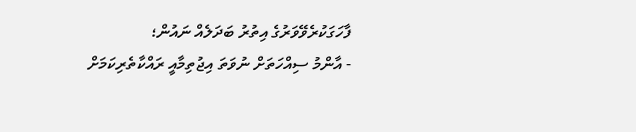ފާހަގަކުރެވޭވަރުގެ އިތުރު ބަދަލެއް ނައުން؛
- އާންމު ސިއްހަތަށް ނުވަތަ އިޖުތިމާއީ ރައްކާތެރިކަމަށް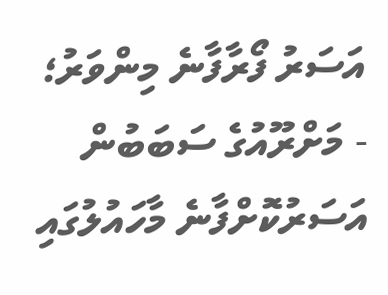އަސަރު ފޯރާފާނެ މިންވަރު؛
- މަށްރޫއުގެ ސަބަބުން އަސަރުކޮށްފާނެ މާހައުލުގައި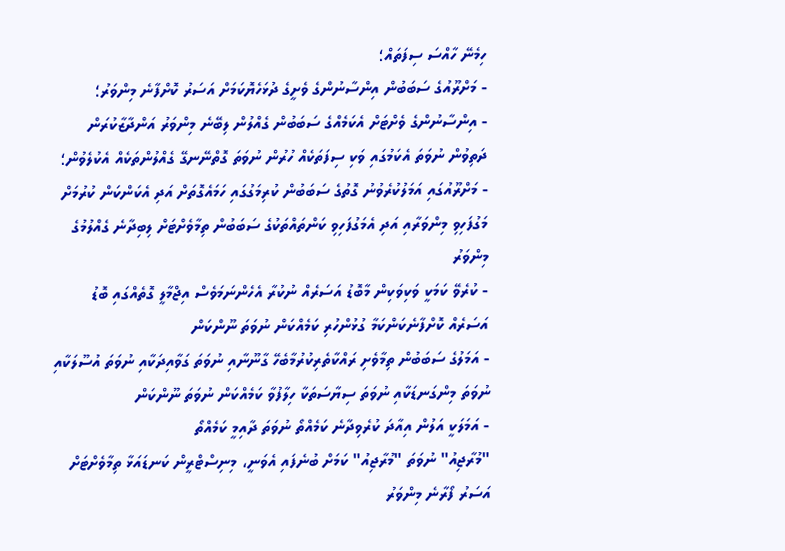ހިމެނޭ ހާއްސަ ސިފަތައް؛
- މަށްރޫއުގެ ސަބަބުން އިންސާނުންގެ ވެށީގެ ދުޅަހެޔޮކަމަށް އަސަރު ކޮށްފާނެ މިންވަރު؛
- އިންސާނުންގެ ވެށްޓަށް އެކަމެއްގެ ސަބަބުން ގެއްލުން ލިބޭނެ މިންވަރު އަންދާޒާކުރަން ދަތިވުން ނުވަތަ އެކަމުގައި ވަކި ސިފަތަކެއް ހުރުން ނުވަތަ ގޮތްނޭނގޭ ގެއްލުންތަކެއް އެކުލެވުން؛
- މަށްރޫއުގައި އަމަލުކުރެވުނު ގޮތުގެ ސަބަބުން ކުރިމަގުގައި ހަމައެގޮތަށް އަދި އެކަންކަން ކުރުމަށް މަގުފަހިވި މިންވަރާއި އަދި އެމަގުފަހިވި ކަންތައްތަކުގެ ސަބަބުން ތިމާވެށްޓަށް ލިބިދާނެ ގެއްލުމުގެ މިންވަރު
- ކުރެވޭ ކަމަކީ ވަކިވަކިން މާބޮޑު އަސަރެއް ނުކުރާ އެހެންނަމަވެސް އިޖްމާލީ ގޮތެއްގައި ބޮޑު އަސަރެއް ކޮށްފާނެކަންކަމާ ގުޅުންހުރި ކަމެއްކަން ނުވަތަ ނޫންކަން
- އަމަލުގެ ސަބަބުން ތިމާވެށި ރައްކާތެރިކުރުމާބެހޭ ގާނޫނާއި ނުވަތަ ގަވާއިދަކާއި ނުވަތަ އުސޫލަކާއި ނުވަތަ މިންގަނޑަކާއި ނުވަތަ ސިޔާސަތަކާ ހިލާފުވާ ކަމެއްކަން ނުވަތަ ނޫންކަން
- އަމަލަކީ އަލުން އިއާދަ ކުރެވިދާނެ ކަމެއްތޯ ނުވަތަ ދާއިމީ ކަމެއްތޯ
"މުރާޖިއު" ނުވަތަ "މުރާޖިއު" ކަމަށް ބުނެފައި އެވަނީ، މިނިސްޓްރީން ކަނޑައަޅާ ތިމާވެށްޓަށް އަސަރު ފޯރާނެ މިންވަރު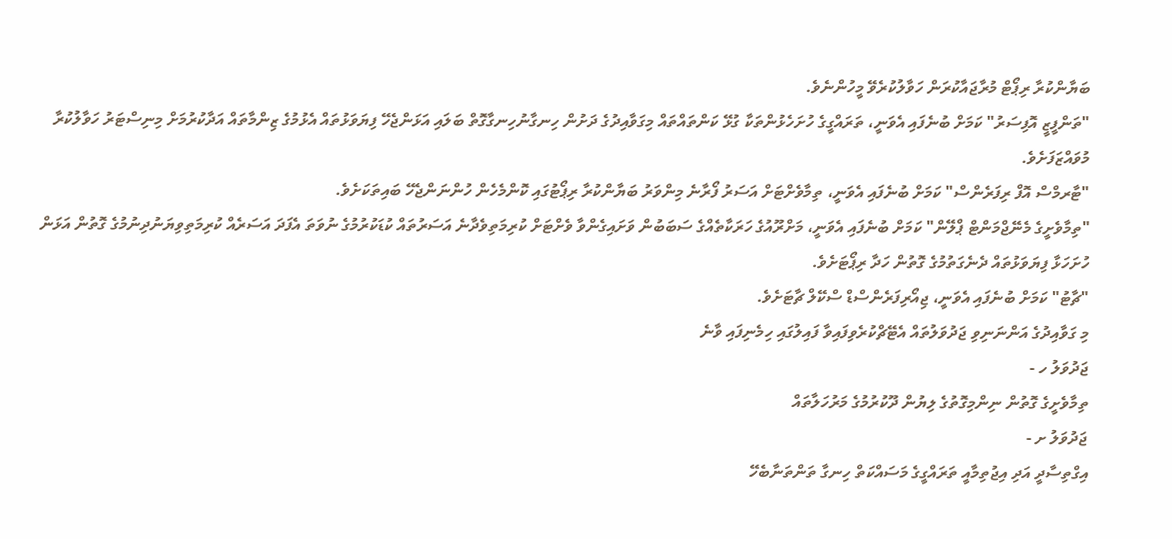ބަޔާންކުރާ ރިޕޯޓް މުރާޖައާކުރަން ހަވާލުކުރެވޭ މީހުންނެވެ.
"ތަންފީޒީ އޮފިސަރު" ކަމަށް ބުނެފައި އެވަނީ، ތަރައްގީގެ ހުށަހެޅުންތަކާ ގުޅޭ ކަންތައްތައް މިގަވާއިދުގެ ދަށުން ހިނގާނުހިނގާގޮތް ބަލައި އަޅަންޖެހޭ ފިޔަވަޅުތައް އެޅުމުގެ ޒިންމާތައް އަދާކުރުމަށް މިނިސްޓަރު ހަވާލުކުރާ މުވައްޒަފަށެވެ.
"ޓާރމްސް އޮފް ރިފަރެންސް" ކަމަށް ބުނެފައި އެވަނީ، ތިމާވެށްޓަށް އަސަރު ފޯރާނެ މިންވަރު ބަޔާންކުރާ ރިޕޯޓުގައި ކޮންމެހެން ހުންނަންޖެހޭ ބައިތަކަށެވެ.
"ތިމާވެށީގެ މެނޭޖްމަންޓް ޕްލޭން" ކަމަށް ބުނެފައި އެވަނީ، މަށްރޫއުގެ ހަރަކާތެއްގެ ސަބަބުން ވަށައިގެންވާ ވެށްޓަށް ކުރިމަތިވެދާނެ އަސަރުތައް ކުޑަކުރުމުގެ ނުވަތަ އެފަދަ އަސަރެއް ކުރިމަތިވިޔަނުދިނުމުގެ ގޮތުން އަޅަން ހުށަހަޅާ ފިޔަވަޅުތައް ދެނެގަތުމުގެ ގޮތުން ހަދާ ރިޕޯޓަށެވެ.
"ޗާޓު" ކަމަށް ބުނެފައި އެވަނީ، ޖިއޯރިފަރެންސްޑް ސްކޭލް ޗާޓަށެވެ.
މި ގަވާއިދުގެ އަންނަނިވި ޖަދުވަލުތައް އެޓޭޗްކުރެވިފައިވާ ފައިލުގައި ހިމެނިފައި ވާނެ
ޖަދުވަލު ހ -
ތިމާވެށީގެ ގޮތުން ނިންމިގޮތުގެ ލިޔުން ދޫކުރުމުގެ މަރުހަލާތައް
ޖަދުވަލު ށ -
އިގްތިސާދީ އަދި އިޖުތިމާއީ ތަރައްގީގެ މަސައްކަތް ހިނގާ ތަންތަނާބެހޭ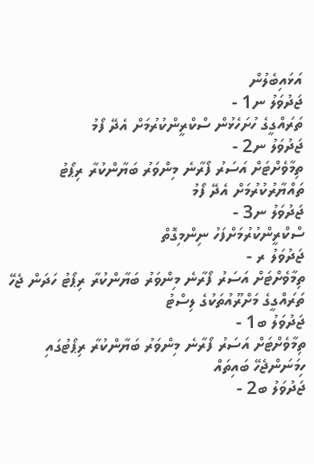އަޅައިބެލުން
ޖަދުވަލު ނ1 -
ތަރައްގީގެ ހުށަހެޅުން ސްކްރީންކުރުމަށް އެދޭ ފޯމު
ޖަދުވަލު ނ2 -
ތިމާވެށްޓަށް އަސަރު ފޯރާނެ މިންވަރު ބަޔާންކުރާ ރިޕޯޓު ތައްޔާރުކުރުމަށް އެދޭ ފޯމު
ޖަދުވަލު ނ3 -
ސްކްރީންކުރުމަށްފަހު ނިންމިގޮތް
ޖަދުވަލު ރ -
ތިމާވެށްޓަށް އަސަރު ފޯރާނެ މިންވަރު ބަޔާންކުރާ ރިޕޯޓު ހަދަން ޖެހޭ ތަރައްގީގެ މަށްރޫއުތަކުގެ ލިސްޓު
ޖަދުވަލު ބ1 -
ތިމާވެށްޓަށް އަސަރު ފޯރާނެ މިންވަރު ބަޔާންކުރާ ރިޕޯޓުގައި ހިމަނަންޖެހޭ ބައިތައް
ޖަދުވަލު ބ2 -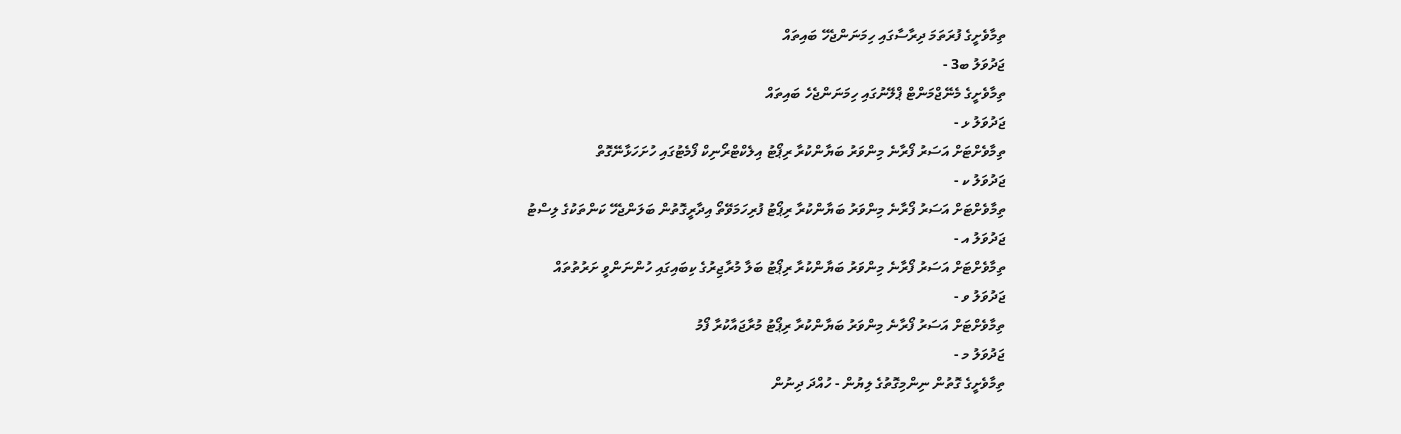ތިމާވެށީގެ ފުރަތަމަ ދިރާސާގައި ހިމަނަންޖެހޭ ބައިތައް
ޖަދުވަލު ބ3 -
ތިމާވެށީގެ މެނޭޖްމަންޓް ޕްލޭނުގައި ހިމަނަންޖެހެ ބައިތައް
ޖަދުވަލު ޅ -
ތިމާވެށްޓަށް އަސަރު ފޯރާނެ މިންވަރު ބަޔާންކުރާ ރިޕޯޓު އިލެކްޓްރޯނިކް ފޯމެޓުގައި ހުށަހަޅާނޭގޮތް
ޖަދުވަލު ކ -
ތިމާވެށްޓަށް އަސަރު ފޯރާނެ މިންވަރު ބަޔާންކުރާ ރިޕޯޓު ފުރިހަމަވޭތޯ އިދާރީގޮތުން ބަލަންޖެހޭ ކަންތަކުގެ ލިސްޓު
ޖަދުވަލު އ -
ތިމާވެށްޓަށް އަސަރު ފޯރާނެ މިންވަރު ބަޔާންކުރާ ރިޕޯޓު ބަލާ މުރާޖިރުގެ ކިބައިގައި ހުންނަންވީ ށަރުތުތައް
ޖަދުވަލު ވ -
ތިމާވެށްޓަށް އަސަރު ފޯރާނެ މިންވަރު ބަޔާންކުރާ ރިޕޯޓު މުރާޖައާކުރާ ފޯމު
ޖަދުވަލު މ -
ތިމާވެށީގެ ގޮތުން ނިންމިގޮތުގެ ލިޔުން - ހުއްދަ ދިނުން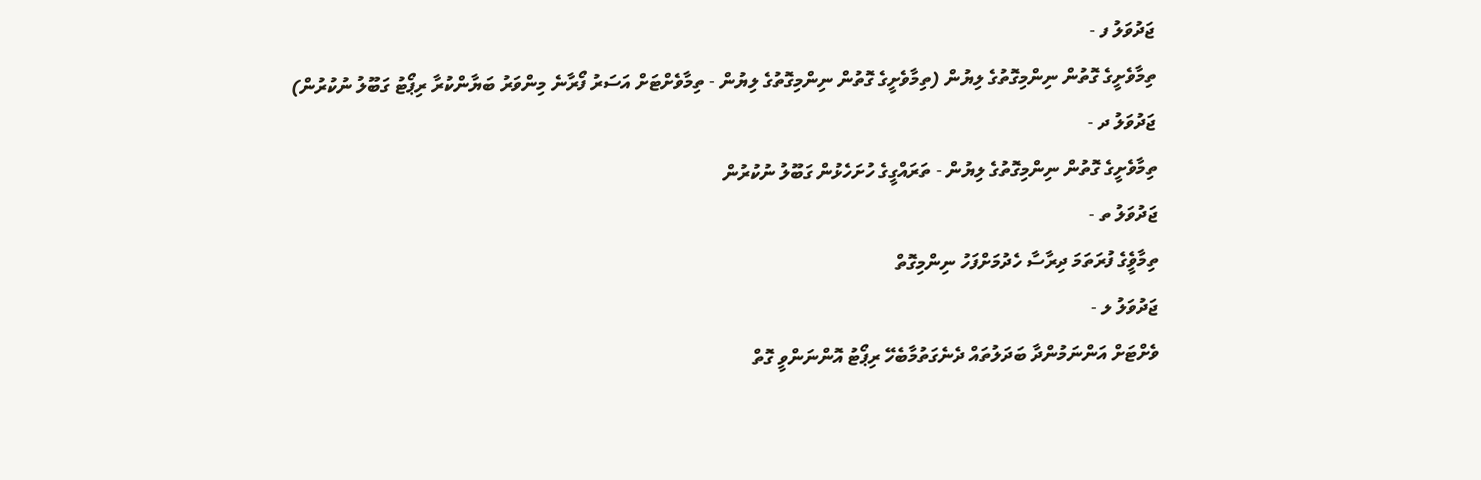ޖަދުވަލު ފ -
ތިމާވެށީގެ ގޮތުން ނިންމިގޮތުގެ ލިޔުން (ތިމާވެށީގެ ގޮތުން ނިންމިގޮތުގެ ލިޔުން - ތިމާވެށްޓަށް އަސަރު ފޯރާނެ މިންވަރު ބަޔާންކުރާ ރިޕޯޓު ގަބޫލު ނުކުރުން)
ޖަދުވަލު ދ -
ތިމާވެށީގެ ގޮތުން ނިންމިގޮތުގެ ލިޔުން - ތަރައްގީގެ ހުށަހެޅުން ގަބޫލު ނުކުރުން
ޖަދުވަލު ތ -
ތިމާވެީގެ ފުރަތަމަ ދިރާސާ ހެދުމަށްފަހު ނިންމިގޮތް
ޖަދުވަލު ލ -
ވެށްޓަށް އަންނަމުންދާ ބަދަލުތައް ދެނެގަތުމާބެހޭ ރިޕޯޓު އޮންނަންވީ ގޮތް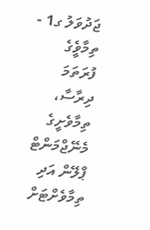ޖަދުވަލު ގ1 -
ތިމާވެީގެ ފުރަތަމަ ދިރާސާ، ތިމާވެށީގެ މެނޭޖްމަންޓް ޕްލޭން އަދި ތިމާވެށްޓަށް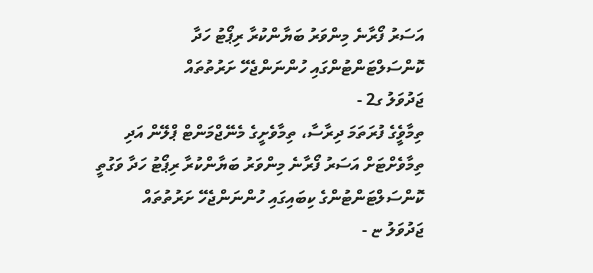އަސަރު ފޯރާނެ މިންވަރު ބަޔާންކުރާ ރިޕޯޓު ހަދާ ކޮންސަލްޓަންޓުންގައި ހުންނަންޖެހޭ ށަރުތުތައް
ޖަދުވަލު ގ2 -
ތިމާވެީގެ ފުރަތަމަ ދިރާސާ، ތިމާވެށީގެ މެނޭޖްމަންޓް ޕްލޭން އަދި ތިމާވެށްޓަށް އަސަރު ފޯރާނެ މިންވަރު ބަޔާންކުރާ ރިޕޯޓު ހަދާ ވަގުތީ ކޮންސަލްޓަންޓުންގެ ކިބައިގައި ހުންނަންޖެހޭ ށަރުތުތައް
ޖަދުވަލު ޏ -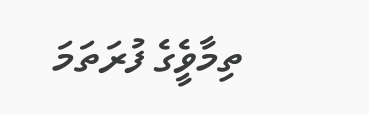ތިމާވެީގެ ފުރަތަމަ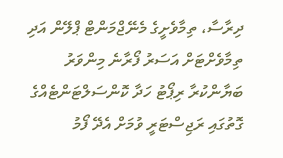ދިރާސާ، ތިމާވެށީގެ މެނޭޖްމަންޓް ޕްލޭން އަދި ތިމާވެށްޓަށް އަސަރު ފޯރާނެ މިންވަރު ބަޔާންކުރާ ރިޕޯޓު ހަދާ ކޮންސަލްޓަންޓެއްގެ ގޮތުގައި ރަޖިސްޓަރީ ވުމަށް އެދޭ ފޯމު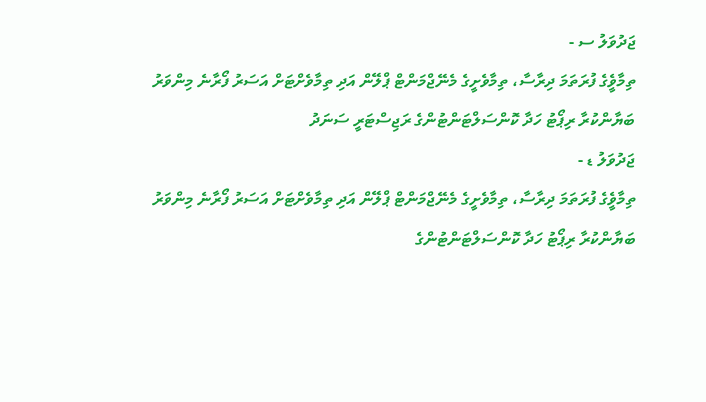ޖަދުވަލު ސ -
ތިމާވެީގެ ފުރަތަމަ ދިރާސާ، ތިމާވެށީގެ މެނޭޖްމަންޓް ޕްލޭން އަދި ތިމާވެށްޓަށް އަސަރު ފޯރާނެ މިންވަރު ބަޔާންކުރާ ރިޕޯޓު ހަދާ ކޮންސަލްޓަންޓުންގެ ރަޖިސްޓަރީ ސަނަދު
ޖަދުވަލު ޑ -
ތިމާވެީގެ ފުރަތަމަ ދިރާސާ، ތިމާވެށީގެ މެނޭޖްމަންޓް ޕްލޭން އަދި ތިމާވެށްޓަށް އަސަރު ފޯރާނެ މިންވަރު ބަޔާންކުރާ ރިޕޯޓު ހަދާ ކޮންސަލްޓަންޓުންގެ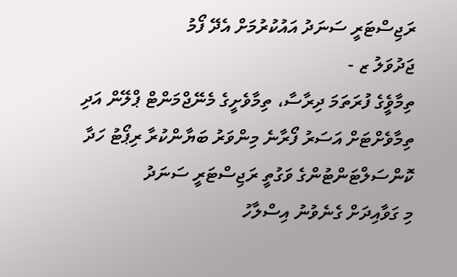ރަޖިސްޓަރީ ސަނަދު އައުކުރުމަށް އެދޭ ފޯމު
ޖަދުވަލު ޒ -
ތިމާވެީގެ ފުރަތަމަ ދިރާސާ، ތިމާވެށީގެ މެނޭޖްމަންޓް ޕްލޭން އަދި ތިމާވެށްޓަށް އަސަރު ފޯރާނެ މިންވަރު ބަޔާންކުރާ ރިޕޯޓު ހަދާ ކޮންސަލްޓަންޓުންގެ ވަގުތީ ރަޖިސްޓަރީ ސަނަދު
މި ގަވާއިދަށް ގެނެވުނު އިސްލާހު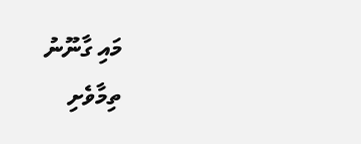މައި ގާނޫނު
ތިމާވެށި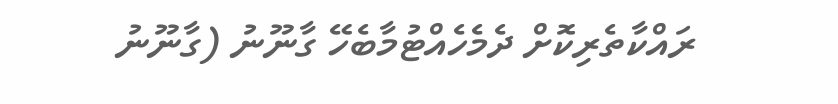ރައްކާތެރިކޮށް ދެމެހެއްޓުމާބެހޭ ގާނޫނު (ގާނޫނު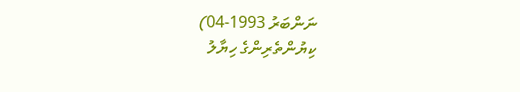ނަންބަރު 1993-04)
ކިޔުންތެރިންގެ ހިޔާލު